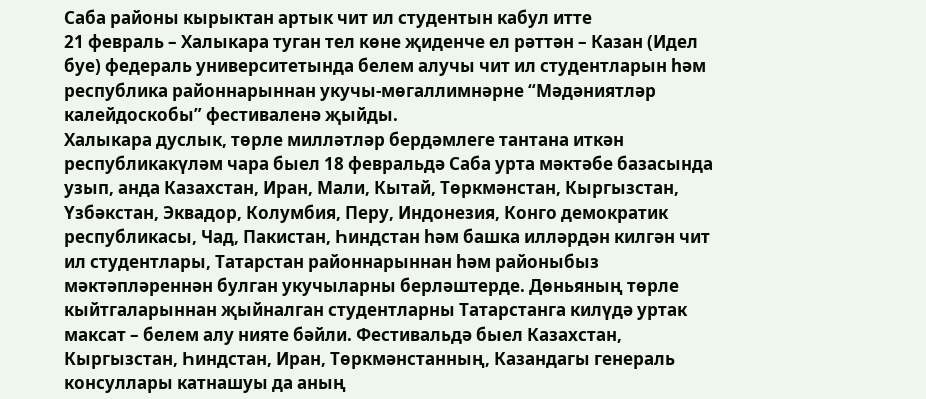Саба районы кырыктан артык чит ил студентын кабул итте
21 февраль – Халыкара туган тел көне җиденче ел рәттән – Казан (Идел буе) федераль университетында белем алучы чит ил студентларын һәм республика районнарыннан укучы-мөгаллимнәрне “Мәдәниятләр калейдоскобы” фестиваленә җыйды.
Халыкара дуслык, төрле милләтләр бердәмлеге тантана иткән республикакүләм чара быел 18 февральдә Саба урта мәктәбе базасында узып, анда Казахстан, Иран, Мали, Кытай, Төркмәнстан, Кыргызстан, Үзбәкстан, Эквадор, Колумбия, Перу, Индонезия, Конго демократик республикасы, Чад, Пакистан, Һиндстан һәм башка илләрдән килгән чит ил студентлары, Татарстан районнарыннан һәм районыбыз мәктәпләреннән булган укучыларны берләштерде. Дөньяның төрле кыйтгаларыннан җыйналган студентларны Татарстанга килүдә уртак максат – белем алу нияте бәйли. Фестивальдә быел Казахстан, Кыргызстан, Һиндстан, Иран, Төркмәнстанның, Казандагы генераль консуллары катнашуы да аның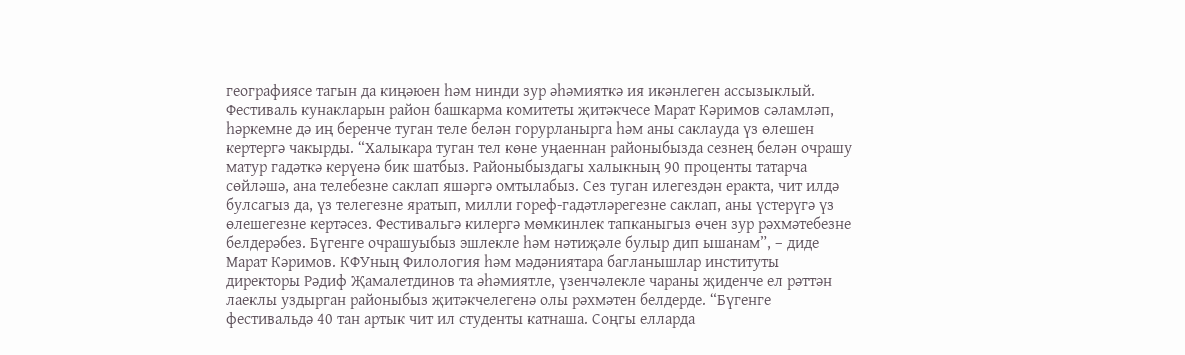географиясе тагын да киңәюен һәм нинди зур әһәмияткә ия икәнлеген ассызыклый.
Фестиваль кунакларын район башкарма комитеты җитәкчесе Марат Кәримов сәламләп, һәркемне дә иң беренче туган теле белән горурланырга һәм аны саклауда үз өлешен кертергә чакырды. “Халыкара туган тел көне уңаеннан районыбызда сезнең белән очрашу матур гадәткә керүенә бик шатбыз. Районыбыздагы халыкның 90 проценты татарча сөйләшә, ана телебезне саклап яшәргә омтылабыз. Сез туган илегездән еракта, чит илдә булсагыз да, үз телегезне яратып, милли гореф-гадәтләрегезне саклап, аны үстерүгә үз өлешегезне кертәсез. Фестивальгә килергә мөмкинлек тапканыгыз өчен зур рәхмәтебезне белдерәбез. Бүгенге очрашуыбыз эшлекле һәм нәтиҗәле булыр дип ышанам”, – диде Марат Кәримов. КФУның Филология һәм мәдәниятара багланышлар институты директоры Рәдиф Җамалетдинов та әһәмиятле, үзенчәлекле чараны җиденче ел рәттән лаеклы уздырган районыбыз җитәкчелегенә олы рәхмәтен белдерде. “Бүгенге фестивальдә 40 тан артык чит ил студенты катнаша. Соңгы елларда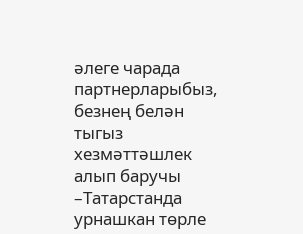әлеге чарада партнерларыбыз, безнең белән тыгыз хезмәттәшлек алып баручы –Татарстанда урнашкан төрле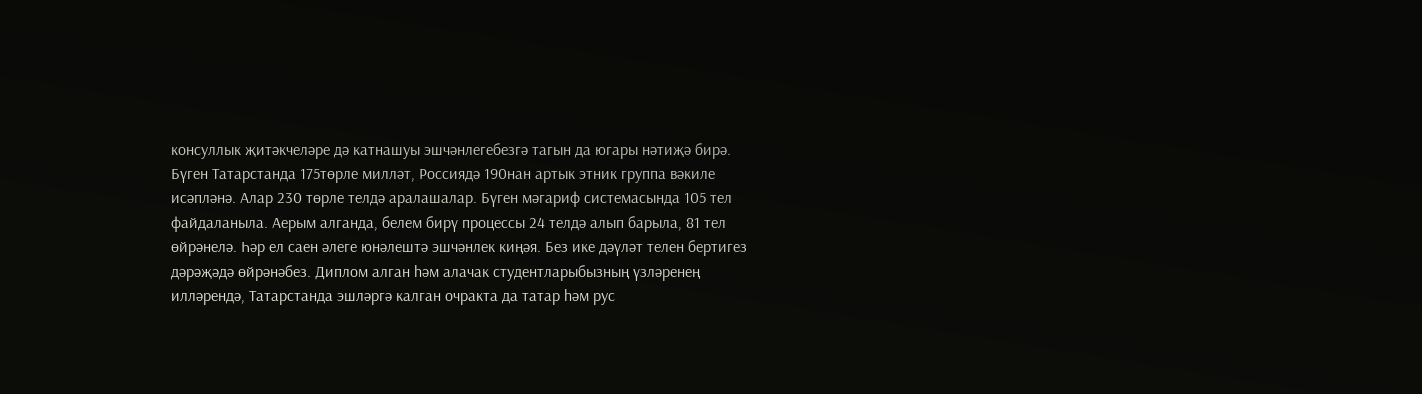консуллык җитәкчеләре дә катнашуы эшчәнлегебезгә тагын да югары нәтиҗә бирә. Бүген Татарстанда 175төрле милләт, Россиядә 190нан артык этник группа вәкиле исәпләнә. Алар 230 төрле телдә аралашалар. Бүген мәгариф системасында 105 тел файдаланыла. Аерым алганда, белем бирү процессы 24 телдә алып барыла, 81 тел өйрәнелә. Һәр ел саен әлеге юнәлештә эшчәнлек киңәя. Без ике дәүләт телен бертигез дәрәҗәдә өйрәнәбез. Диплом алган һәм алачак студентларыбызның үзләренең илләрендә, Татарстанда эшләргә калган очракта да татар һәм рус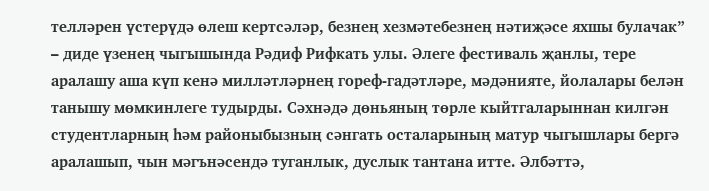телләрен үстерүдә өлеш кертсәләр, безнең хезмәтебезнең нәтиҗәсе яхшы булачак” – диде үзенең чыгышында Рәдиф Рифкать улы. Әлеге фестиваль җанлы, тере аралашу аша күп кенә милләтләрнең гореф-гадәтләре, мәдәнияте, йолалары белән танышу мөмкинлеге тудырды. Сәхнәдә дөньяның төрле кыйтгаларыннан килгән студентларның һәм районыбызның сәнгать осталарының матур чыгышлары бергә аралашып, чын мәгънәсендә туганлык, дуслык тантана итте. Әлбәттә,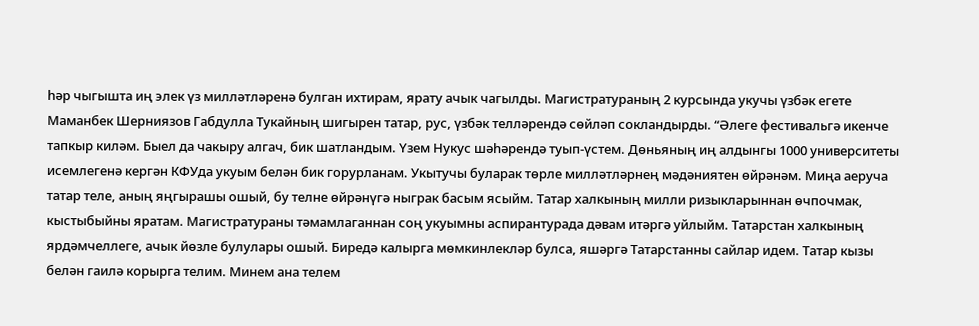һәр чыгышта иң элек үз милләтләренә булган ихтирам, ярату ачык чагылды. Магистратураның 2 курсында укучы үзбәк егете Маманбек Шерниязов Габдулла Тукайның шигырен татар, рус, үзбәк телләрендә сөйләп сокландырды. “Әлеге фестивальгә икенче тапкыр киләм. Быел да чакыру алгач, бик шатландым. Үзем Нукус шәһәрендә туып-үстем. Дөньяның иң алдынгы 1000 университеты исемлегенә кергән КФУда укуым белән бик горурланам. Укытучы буларак төрле милләтләрнең мәдәниятен өйрәнәм. Миңа аеруча татар теле, аның яңгырашы ошый, бу телне өйрәнүгә ныграк басым ясыйм. Татар халкының милли ризыкларыннан өчпочмак, кыстыбыйны яратам. Магистратураны тәмамлаганнан соң укуымны аспирантурада дәвам итәргә уйлыйм. Татарстан халкының ярдәмчеллеге, ачык йөзле булулары ошый. Биредә калырга мөмкинлекләр булса, яшәргә Татарстанны сайлар идем. Татар кызы белән гаилә корырга телим. Минем ана телем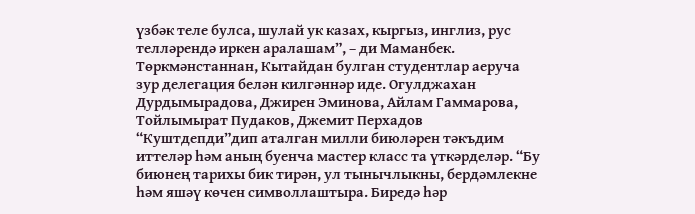үзбәк теле булса, шулай ук казах, кыргыз, инглиз, рус телләрендә иркен аралашам”, – ди Маманбек. Төркмәнстаннан, Кытайдан булган студентлар аеруча зур делегация белән килгәннәр иде. Огулджахан Дурдымырадова, Джирен Эминова, Айлам Гаммарова, Тойлымырат Пудаков, Джемит Перхадов “Куштдепди”дип аталган милли биюләрен тәкъдим иттеләр һәм аның буенча мастер класс та үткәрделәр. “Бу биюнең тарихы бик тирән, ул тынычлыкны, бердәмлекне һәм яшәү көчен символлаштыра. Биредә һәр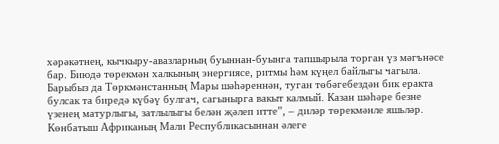хәрәкәтнең, кычкыру-авазларның буыннан-буынга тапшырыла торган үз мәгънәсе бар. Биюдә төрекмән халкының энергиясе, ритмы һәм күңел байлыгы чагыла. Барыбыз да Төркмәнстанның Мары шәһәреннән, туган төбәгебездән бик еракта булсак та биредә күбәү булгач, сагынырга вакыт калмый. Казан шәһәре безне үзенең матурлыгы, затлылыгы белән җәлеп итте”, – диләр төрекмәнле яшьләр.
Көнбатыш Африканың Мали Республикасыннан әлеге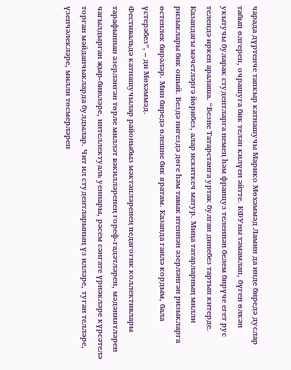чарада дүртенче тапкыр катнашучы Марико Мөхәммәд Ламин да инде биредә дуслар табып өлгереп, очрашуга бик теләп килүен әйтте. КФУны тәмамлап, бүген өлкән укытучы буларак студентларга немец һәм француз теленнән белем бирүче егет рус телендә иркен аралаша. “Безне Татарстанга уртак булган динебез тартып китерде. Казандагы мәчетләргә йөрибез, алар искиткеч матур. Миңа татарларның милли ризыклары бик ошый. Бездә нигездә дөге һәм тавык итеннән әзерләнгән ризыкларга өстенлек бирәләр. Мин биредә өлешне бик яратам. Казанда гаилә кордым, бала үстерәбез”, – ди Мөхәммәд.
Фестивальдә катнашучылар районыбыз мәктәпләренең педагогик коллективлары тарафыннан әзерләнгән төрле милләт вәкилләренең гореф-гадәтләрен, мәдәниятләрен чагылдырган җыр-биюләре, интеллектуаль уеннары, рәсем сәнгате үрнәкләре күрсәтелә торган мәйданчыкларда булдылар. Чит ил студентларының үз илләре, туган телләре, үзенчәлекләре, милли төсмерләрен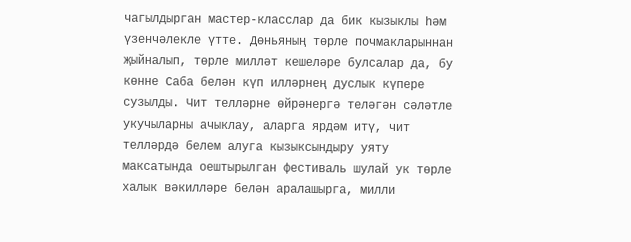чагылдырган мастер-класслар да бик кызыклы һәм үзенчәлекле үтте. Дөньяның төрле почмакларыннан җыйналып, төрле милләт кешеләре булсалар да, бу көнне Саба белән күп илләрнең дуслык күпере сузылды. Чит телләрне өйрәнергә теләгән сәләтле укучыларны ачыклау, аларга ярдәм итү, чит телләрдә белем алуга кызыксындыру уяту максатында оештырылган фестиваль шулай ук төрле халык вәкилләре белән аралашырга, милли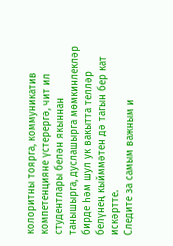колоритны тоярга, коммуникатив компетенцияне үстерергә, чит ил студентлары белән якыннан танышырга, дуслашырга мөмкинлекләр бирде һәм шул ук вакытта телләр белүнең кыйммәтен дә тагын бер кат искәртте.
Следите за самым важным и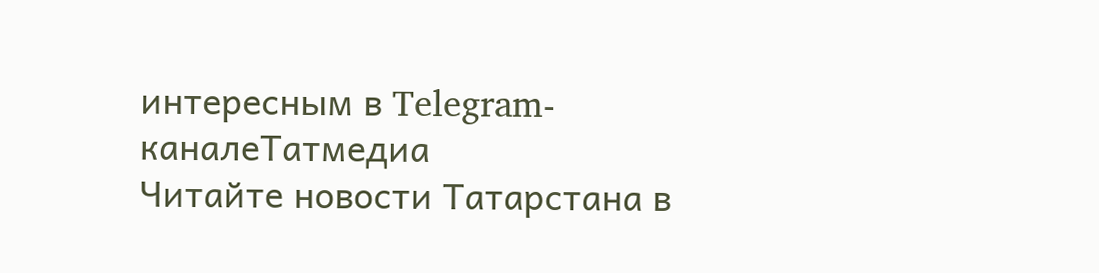интересным в Telegram-каналеТатмедиа
Читайте новости Татарстана в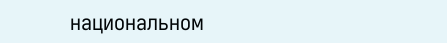национальном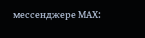мессенджере MАХ: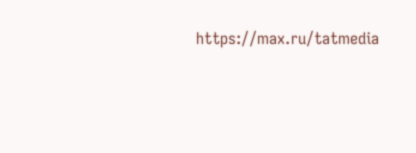https://max.ru/tatmedia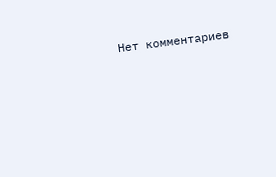Нет комментариев